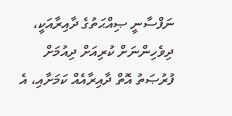ނަފްސާނީ ޞިއްޙަތުގެ ދާއިރާއަކީ، ދިވެހިންނަށް ކުރިއަށް ދިއުމަށް ފުރުޞަތު އޮތް ދާއިރާއެއް ކަމަށާއި، އެ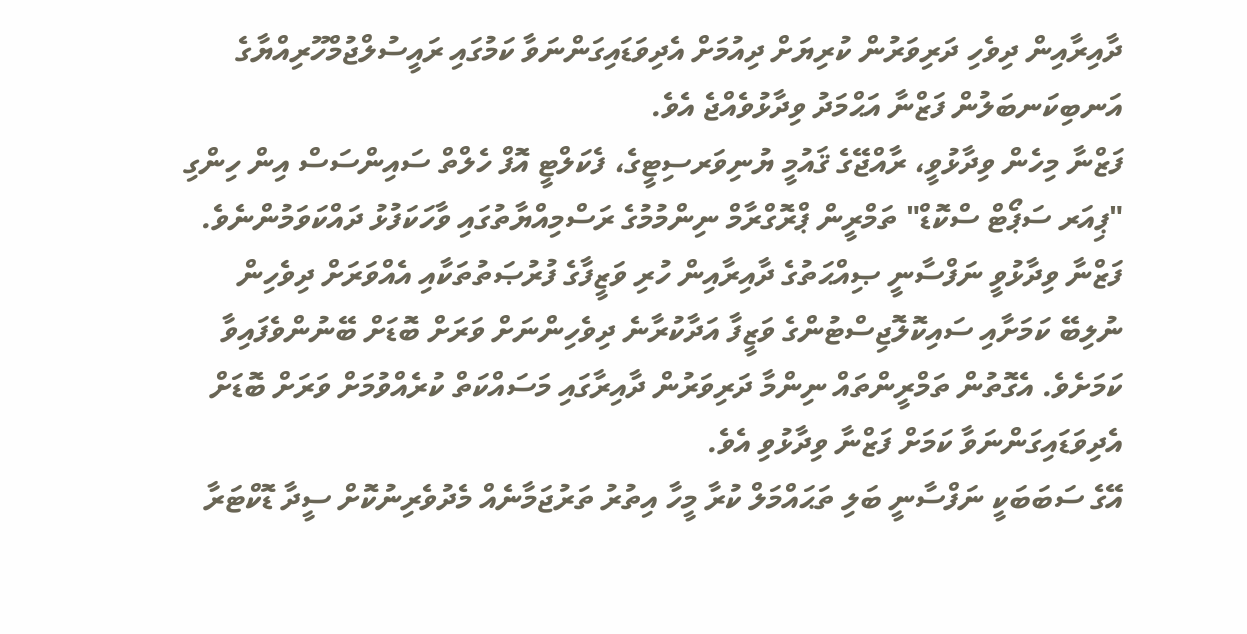ދާއިރާއިން ދިވެހި ދަރިވަރުން ކުރިޔަށް ދިއުމަށް އެދިވަޑައިގަންނަވާ ކަމުގައި ރައީސުލްޖުމްހޫރިއްޔާގެ އަނބިކަނބަލުން ފަޒްނާ އަޙްމަދު ވިދާޅުވެއްޖެ އެވެ.
ފަޒްނާ މިހެން ވިދާޅުވީ، ރާއްޖޭގެ ޤައުމީ ޔުނިވަރސިޓީގެ، ފެކަލްޓީ އޮފް ހެލްތް ސައިންސަސް އިން ހިންގި "ޕިއަރ ސަޕޯޓް ސްކޮޑް" ތަމްރީން ޕްރޮގްރާމް ނިންމުމުގެ ރަސްމިއްޔާތުގައި ވާހަކަފުޅު ދައްކަވަމުންނެވެ.
ފަޒްނާ ވިދާޅުވީ ނަފްސާނީ ޞިއްޙަތުގެ ދާއިރާއިން ހުރި ވަޒީފާގެ ފުރުޞަތުތަކާއި އެއްވަރަށް ދިވެހިން ނުލިބޭ ކަމަށާއި ސައިކޮލޮޖިސްޓުންގެ ވަޒީފާ އަދާކުރާނެ ދިވެހިންނަށް ވަރަށް ބޮޑަށް ބޭނުންވެފައިވާ ކަމަށެވެ. އެގޮތުން ތަމްރީންތައް ނިންމާ ދަރިވަރުން ދާއިރާގައި މަސައްކަތް ކުރެއްވުމަށް ވަރަށް ބޮޑަށް އެދިވަޑައިގަންނަވާ ކަމަށް ފަޒްނާ ވިދާޅުވި އެވެ.
އޭގެ ސަބަބަކީ ނަފްސާނީ ބަލި ތަޙައްމަލް ކުރާ މީހާ އިތުރު ތަރުޖަމާނެއް މެދުވެރިނުކޮށް ސީދާ ޑޮކްޓަރާ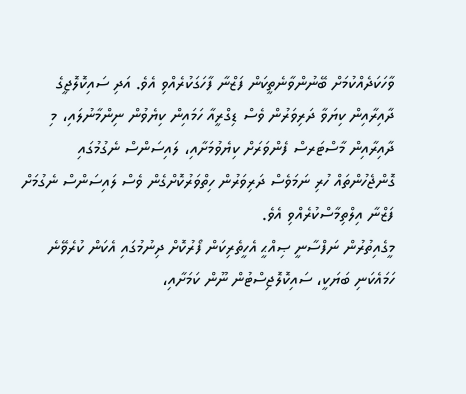ވާހަކަދެއްކުމަށް ބޭނުންވާނެތީކަން ފަޒްނާ ފާހަގަކުރެއްވި އެވެ. އަދި ސައިކޮލޮޖީގެ ދާއިރާއިން ކިޔަވާ ދަރިވަރުން ވެސް ޑިގްރީއާ ހަމައިން ކިޔެވުން ނިންމާނުލައި، މި ދާއިރާއިން މާސްޓަރސް ފެންވަރަށް ކިޔެވުމަށާއި، ލައިސަންސް ނެގުމުގައި ގޮންޖެހުންތައް ހުރި ނަމަވެސް ދަރިވަރުން ހިތްވަރުކޮށްގެން ވެސް ލައިސަންސް ނެގުމަށް ފަޒްނާ އިލްތިމާސްކުރެއްވި އެވެ.
މީގެއިތުރުން ނަފްސާނީ ޞިއްޙީ އެހީތެރިކަން ފޯރުކޮށް ދިނުމުގައި އެކަން ކުރެވޭނެ ހަމައެކަނި ބަޔަކީ، ސައިކޮލޮޖިސްޓުން ނޫން ކަމަށާއި،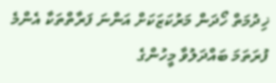ޚިދުމަތް ހޯދަން މަރުކަޒަކަށް އަންނަ ފަރާތްތަކާ އެންމެ ފުރަތަމަ ބައްދަލުވާ މީހުންގެ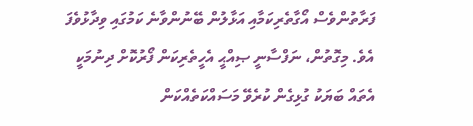ފަރާތުންވެސް އޯގާތެރިކަމާއި އަޅާލުން ބޭނުންވާނެ ކަމުގައި ވިދާޅުވެފަ އެވެ. މިގޮތުން، ނަފްސާނީ ޞިއްޙީ އެހީތެރިކަން ފޯރުކޮށް ދިނުމަކީ އެތައް ބަޔަކު ގުޅިގެން ކުރެވޭ މަސައްކަތެއްކަން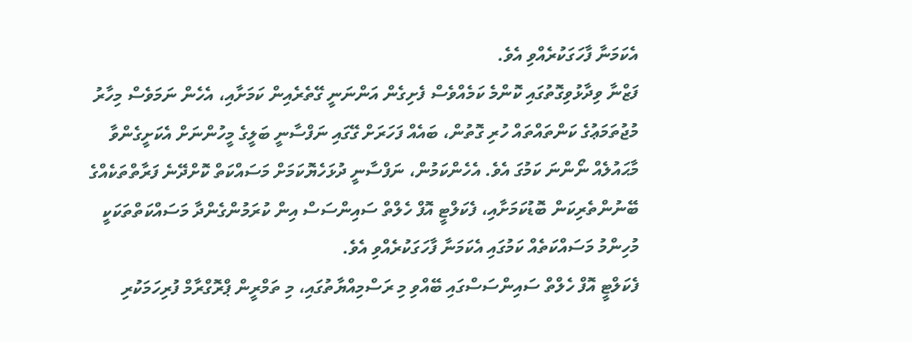އެކަމަނާ ފާހަގަކުރެއްވި އެވެ.
ފަޒްނާ ވިދާޅުވިގޮތުގައި ކޮންމެ ކަމެއްވެސް ފެށިގެން އަންނަނީ ގޭތެރެއިން ކަމަށާއި، އެހެން ނަމަވެސް މިހާރު މުޖުތަމަޢުގެ ކަންތައްތައް ހުރި ގޮތުން، ބައެއް ފަހަރަށް ގޭގައި ނަފްސާނީ ބަލީގެ މީހުންނަށް އެކަށީގެންވާ މާޙައުލެއް ނޯންނަ ކަމުގަ އެވެ. އެހެންކަމުން، ނަފްސާނީ ދުޅަހެޔޮކަމަށް މަސައްކަތް ކޮށްދޭނެ ފަރާތްތަކެއްގެ ބޭނުންތެރިކަން ބޮޑުކަމަށާއި، ފެކަލްޓީ އޮފް ހެލްތް ސައިންސަސް އިން ކުރަމުންގެންދާ މަސައްކަތްތަކަކީ މުހިންމު މަސައްކަތެއް ކަމުގައި އެކަމަނާ ފާހަގަކުރެއްވި އެވެ.
ފެކަލްޓީ އޮފް ހެލްތް ސައިންސަސްގައި ބޭއްވި މި ރަސްމިއްޔާތުގައި، މި ތަމްރީން ޕްރޮގްރާމް ފުރިހަމަކުރި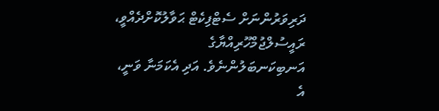ދަރިވަރުންނަށް ސެޓްފިކެޓް ޙަވާލުކޮށްދެއްވީ، ރައީސުލްޖުމްހޫރިއްޔާގެ އަނބިކަނބަލުންނެވެ. އަދި އެކަމަނާ ވަނީ، އެ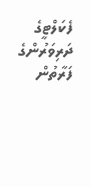ފެކަލްޓީގެ ދަރިވަރުންގެ ފަރާތުން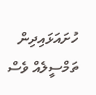ހުށައަޅައިދިން ތަމްސީލެއް ވެސް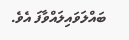ބައްލަވައިލައްވާފަ އެވެ.